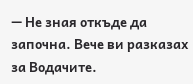— Не зная откъде да започна. Вече ви разказах за Водачите.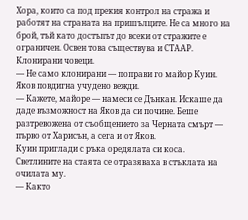Хора, които са под прекия контрол на стража и работят на страната на пришълците. Не са много на брой, тъй като достъпът до всеки от стражите е ограничен. Освен това съществува и СТААР. Клонирани човеци.
— Не само клонирани — поправи го майор Куин.
Яков повдигна учудено вежди.
— Кажете, майоре — намеси се Дънкан. Искаше да даде възможност на Яков да си почине. Беше разтревожена от съобщението за Черната смърт — първо от Харисън, а сега и от Яков.
Куин приглади с ръка оредялата си коса. Светлините на стаята се отразяваха в стъклата на очилата му.
— Както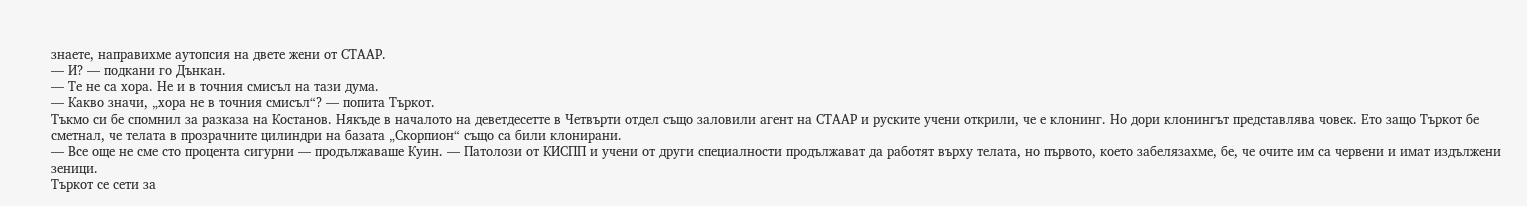знаете, направихме аутопсия на двете жени от СТААР.
— И? — подкани го Дънкан.
— Те не са хора. Не и в точния смисъл на тази дума.
— Какво значи, „хора не в точния смисъл“? — попита Търкот.
Тъкмо си бе спомнил за разказа на Костанов. Някъде в началото на деветдесетте в Четвърти отдел също заловили агент на СТААР и руските учени открили, че е клонинг. Но дори клонингът представлява човек. Ето защо Търкот бе сметнал, че телата в прозрачните цилиндри на базата „Скорпион“ също са били клонирани.
— Все още не сме сто процента сигурни — продължаваше Куин. — Патолози от КИСПП и учени от други специалности продължават да работят върху телата, но първото, което забелязахме, бе, че очите им са червени и имат издължени зеници.
Търкот се сети за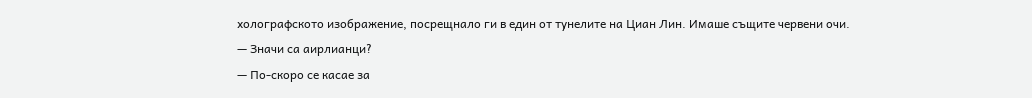холографското изображение, посрещнало ги в един от тунелите на Циан Лин. Имаше същите червени очи.
— Значи са аирлианци?
— По-скоро се касае за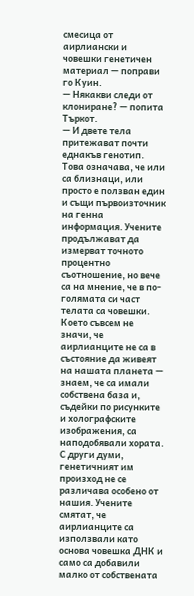смесица от аирлиански и човешки генетичен материал — поправи го Куин.
— Някакви следи от клониране? — попита Търкот.
— И двете тела притежават почти еднакъв генотип. Това означава, че или са близнаци, или просто е ползван един и същи първоизточник на генна информация. Учените продължават да измерват точното процентно съотношение, но вече са на мнение, че в по-голямата си част телата са човешки. Което съвсем не значи, че аирлианците не са в състояние да живеят на нашата планета — знаем, че са имали собствена база и, съдейки по рисунките и холографските изображения, са наподобявали хората. С други думи, генетичният им произход не се различава особено от нашия. Учените смятат, че аирлианците са използвали като основа човешка ДНК и само са добавили малко от собствената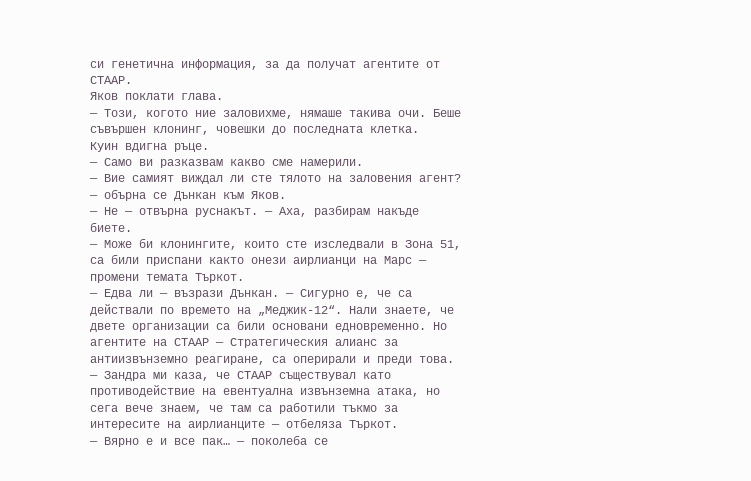си генетична информация, за да получат агентите от СТААР.
Яков поклати глава.
— Този, когото ние заловихме, нямаше такива очи. Беше съвършен клонинг, човешки до последната клетка.
Куин вдигна ръце.
— Само ви разказвам какво сме намерили.
— Вие самият виждал ли сте тялото на заловения агент? — обърна се Дънкан към Яков.
— Не — отвърна руснакът. — Аха, разбирам накъде биете.
— Може би клонингите, които сте изследвали в Зона 51, са били приспани както онези аирлианци на Марс — промени темата Търкот.
— Едва ли — възрази Дънкан. — Сигурно е, че са действали по времето на „Меджик-12“. Нали знаете, че двете организации са били основани едновременно. Но агентите на СТААР — Стратегическия алианс за антиизвънземно реагиране, са оперирали и преди това.
— Зандра ми каза, че СТААР съществувал като противодействие на евентуална извънземна атака, но сега вече знаем, че там са работили тъкмо за интересите на аирлианците — отбеляза Търкот.
— Вярно е и все пак… — поколеба се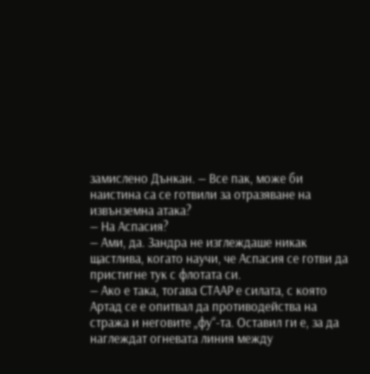замислено Дънкан. — Все пак, може би наистина са се готвили за отразяване на извънземна атака?
— На Аспасия?
— Ами, да. Зандра не изглеждаше никак щастлива, когато научи, че Аспасия се готви да пристигне тук с флотата си.
— Ако е така, тогава СТААР е силата, с която Артад се е опитвал да противодейства на стража и неговите „фу“-та. Оставил ги е, за да наглеждат огневата линия между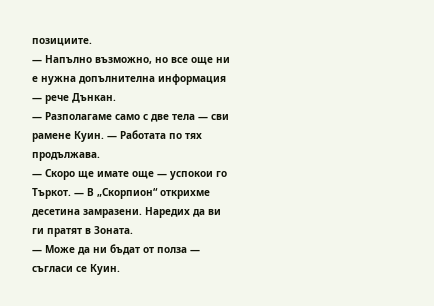позициите.
— Напълно възможно, но все още ни е нужна допълнителна информация — рече Дънкан.
— Разполагаме само с две тела — сви рамене Куин. — Работата по тях продължава.
— Скоро ще имате още — успокои го Търкот. — В „Скорпион“ открихме десетина замразени. Наредих да ви ги пратят в Зоната.
— Може да ни бъдат от полза — съгласи се Куин.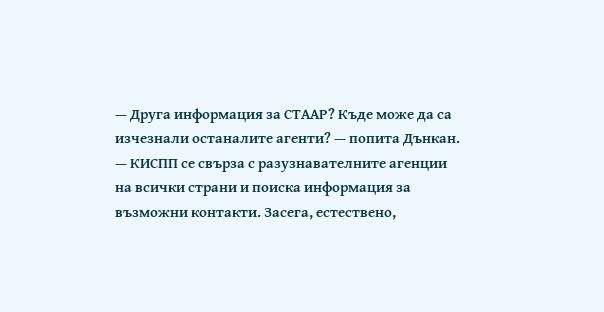— Друга информация за СТААР? Къде може да са изчезнали останалите агенти? — попита Дънкан.
— КИСПП се свърза с разузнавателните агенции на всички страни и поиска информация за възможни контакти. Засега, естествено,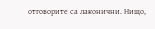отговорите са лаконични. Нищо,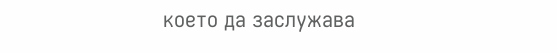което да заслужава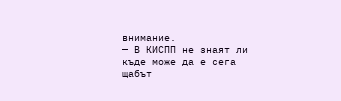внимание.
— В КИСПП не знаят ли къде може да е сега щабът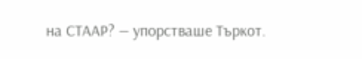на СТААР? — упорстваше Търкот.